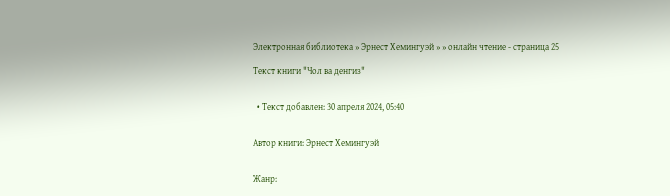Электронная библиотека » Эрнест Хемингуэй » » онлайн чтение - страница 25

Текст книги "Чол ва денгиз"


  • Текст добавлен: 30 апреля 2024, 05:40


Автор книги: Эрнест Хемингуэй


Жанр: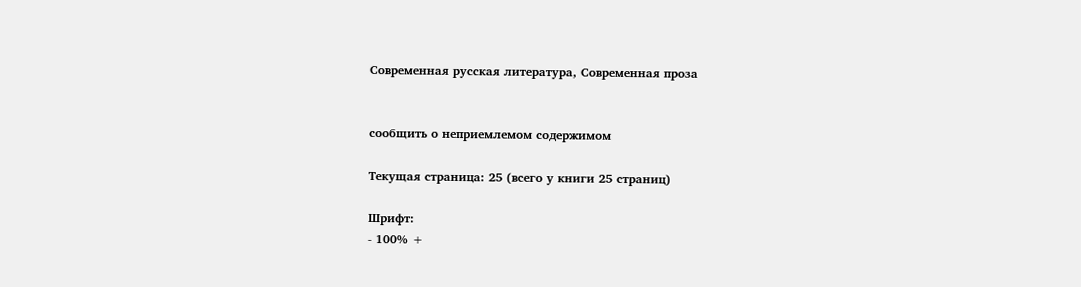Современная русская литература, Современная проза


сообщить о неприемлемом содержимом

Текущая страница: 25 (всего у книги 25 страниц)

Шрифт:
- 100% +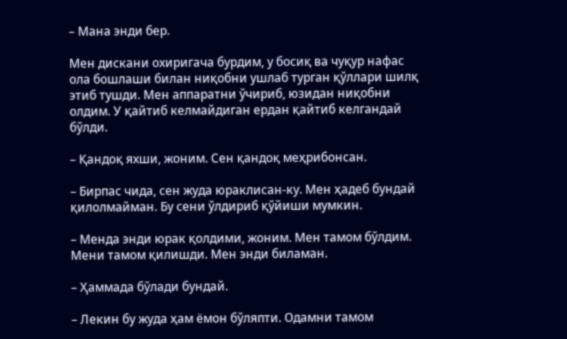– Мана энди бер.

Мен дискани охиригача бурдим, у босиқ ва чуқур нафас ола бошлаши билан ниқобни ушлаб турган қўллари шилқ этиб тушди. Мен аппаратни ўчириб, юзидан ниқобни олдим. У қайтиб келмайдиган ердан қайтиб келгандай бўлди.

– Қандоқ яхши, жоним. Сен қандоқ меҳрибонсан.

– Бирпас чида, сен жуда юраклисан-ку. Мен ҳадеб бундай қилолмайман. Бу сени ўлдириб қўйиши мумкин.

– Менда энди юрак қолдими, жоним. Мен тамом бўлдим. Мени тамом қилишди. Мен энди биламан.

– Ҳаммада бўлади бундай.

– Лекин бу жуда ҳам ёмон бўляпти. Одамни тамом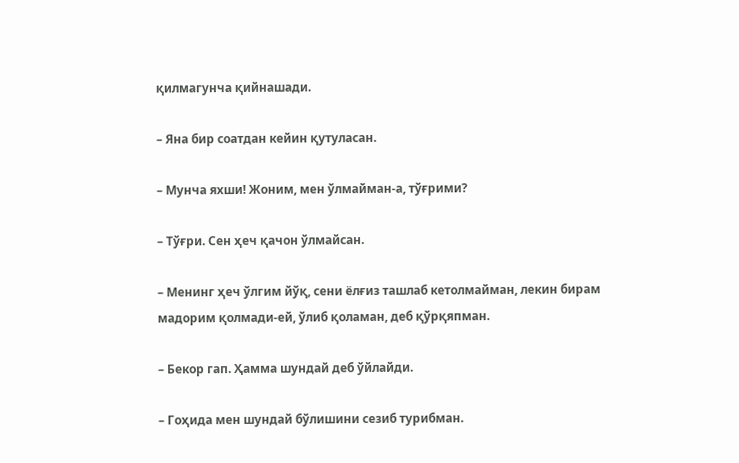қилмагунча қийнашади.

– Яна бир соатдан кейин қутуласан.

– Мунча яхши! Жоним, мен ўлмайман-а, тўғрими?

– Тўғри. Сен ҳеч қачон ўлмайсан.

– Менинг ҳеч ўлгим йўқ, сени ёлғиз ташлаб кетолмайман, лекин бирам мадорим қолмади-ей, ўлиб қоламан, деб қўрқяпман.

– Бекор гап. Ҳамма шундай деб ўйлайди.

– Гоҳида мен шундай бўлишини сезиб турибман.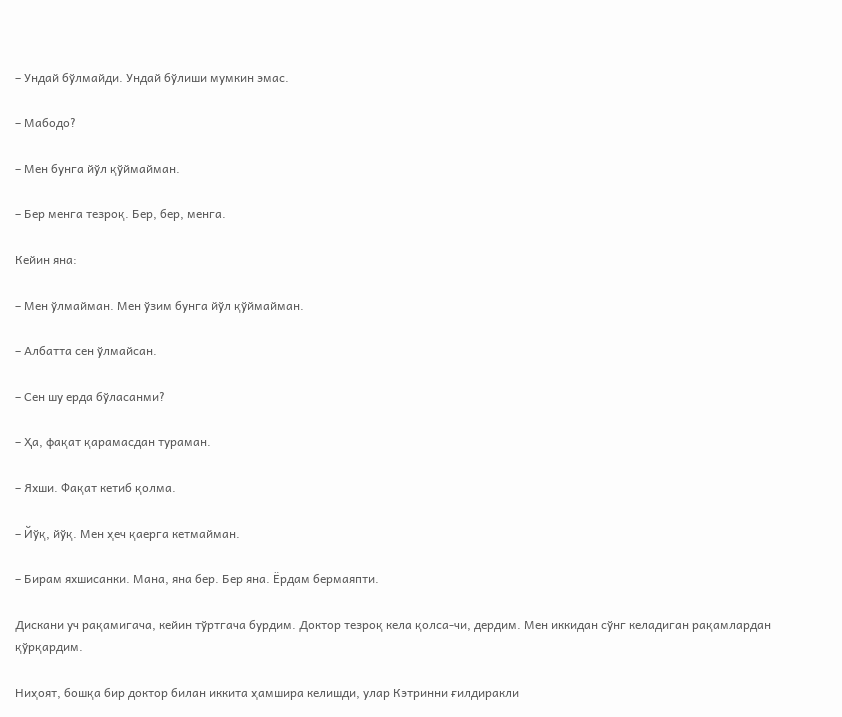– Ундай бўлмайди. Ундай бўлиши мумкин эмас.

– Мабодо?

– Мен бунга йўл қўймайман.

– Бер менга тезроқ. Бер, бер, менга.

Кейин яна:

– Мен ўлмайман. Мен ўзим бунга йўл қўймайман.

– Албатта сен ўлмайсан.

– Сен шу ерда бўласанми?

– Ҳа, фақат қарамасдан тураман.

– Яхши. Фақат кетиб қолма.

– Йўқ, йўқ. Мен ҳеч қаерга кетмайман.

– Бирам яхшисанки. Мана, яна бер. Бер яна. Ёрдам бермаяпти.

Дискани уч рақамигача, кейин тўртгача бурдим. Доктор тезроқ кела қолса-чи, дердим. Мен иккидан сўнг келадиган рақамлардан қўрқардим.

Ниҳоят, бошқа бир доктор билан иккита ҳамшира келишди, улар Кэтринни ғилдиракли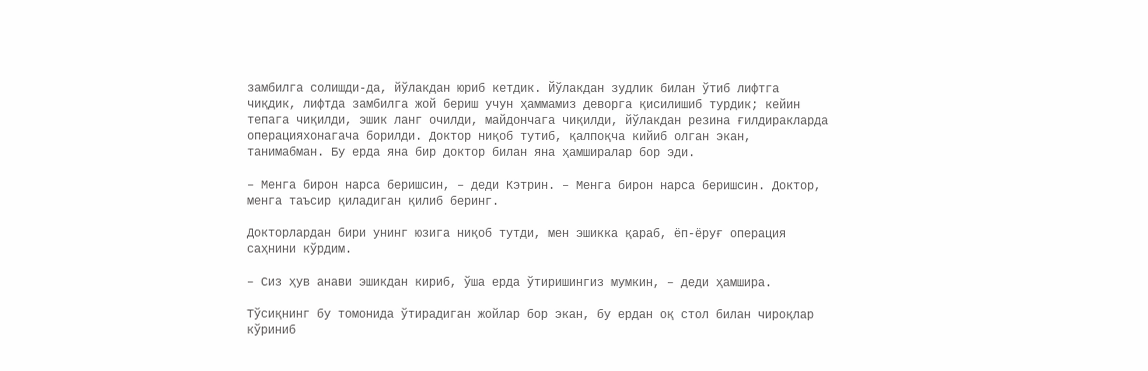замбилга солишди-да, йўлакдан юриб кетдик. Йўлакдан зудлик билан ўтиб лифтга чиқдик, лифтда замбилга жой бериш учун ҳаммамиз деворга қисилишиб турдик; кейин тепага чиқилди, эшик ланг очилди, майдончага чиқилди, йўлакдан резина ғилдиракларда операцияхонагача борилди. Доктор ниқоб тутиб, қалпоқча кийиб олган экан, танимабман. Бу ерда яна бир доктор билан яна ҳамширалар бор эди.

– Менга бирон нарса беришсин, – деди Кэтрин. – Менга бирон нарса беришсин. Доктор, менга таъсир қиладиган қилиб беринг.

Докторлардан бири унинг юзига ниқоб тутди, мен эшикка қараб, ёп-ёруғ операция саҳнини кўрдим.

– Сиз ҳув анави эшикдан кириб, ўша ерда ўтиришингиз мумкин, – деди ҳамшира.

Тўсиқнинг бу томонида ўтирадиган жойлар бор экан, бу ердан оқ стол билан чироқлар кўриниб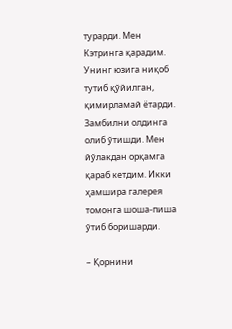турарди. Мен Кэтринга қарадим. Унинг юзига ниқоб тутиб қўйилган, қимирламай ётарди. Замбилни олдинга олиб ўтишди. Мен йўлакдан орқамга қараб кетдим. Икки ҳамшира галерея томонга шоша-пиша ўтиб боришарди.

– Қорнини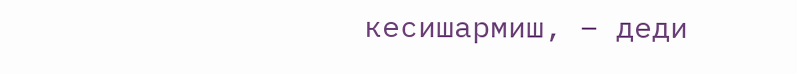кесишармиш, – деди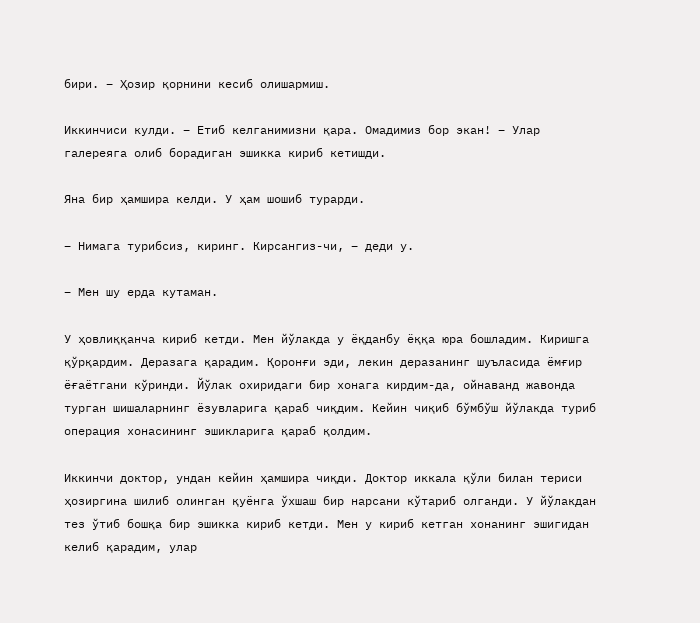бири. – Ҳозир қорнини кесиб олишармиш.

Иккинчиси кулди. – Етиб келганимизни қара. Омадимиз бор экан! – Улар галереяга олиб борадиган эшикка кириб кетишди.

Яна бир ҳамшира келди. У ҳам шошиб турарди.

– Нимага турибсиз, киринг. Кирсангиз-чи, – деди у.

– Мен шу ерда кутаман.

У ҳовлиққанча кириб кетди. Мен йўлакда у ёқданбу ёққа юра бошладим. Киришга қўрқардим. Деразага қарадим. Қоронғи эди, лекин деразанинг шуъласида ёмғир ёғаётгани кўринди. Йўлак охиридаги бир хонага кирдим-да, ойнаванд жавонда турган шишаларнинг ёзувларига қараб чиқдим. Кейин чиқиб бўмбўш йўлакда туриб операция хонасининг эшикларига қараб қолдим.

Иккинчи доктор, ундан кейин ҳамшира чиқди. Доктор иккала қўли билан териси ҳозиргина шилиб олинган қуёнга ўхшаш бир нарсани кўтариб олганди. У йўлакдан тез ўтиб бошқа бир эшикка кириб кетди. Мен у кириб кетган хонанинг эшигидан келиб қарадим, улар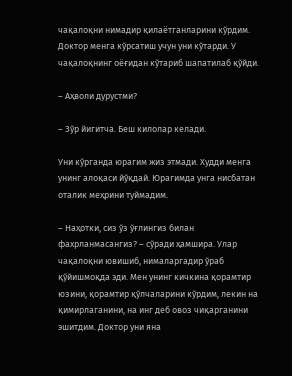чақалоқни нимадир қилаётганларини кўрдим. Доктор менга кўрсатиш учун уни кўтарди. У чақалоқнинг оёғидан кўтариб шапатилаб қўйди.

– Аҳволи дурустми?

– Зўр йигитча. Беш килолар келади.

Уни кўрганда юрагим жиз этмади. Худди менга унинг алоқаси йўқдай. Юрагимда унга нисбатан оталик меҳрини туймадим.

– Наҳотки, сиз ўз ўғлингиз билан фахрланмасангиз? – сўради ҳамшира. Улар чақалоқни ювишиб, нималаргадир ўраб қўйишмоқда эди. Мен унинг кичкина қорамтир юзини, қорамтир қўлчаларини кўрдим, лекин на қимирлаганини, на инг деб овоз чиқарганини эшитдим. Доктор уни яна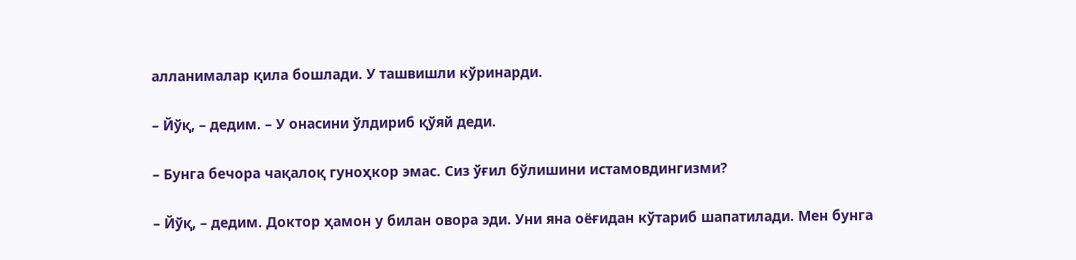алланималар қила бошлади. У ташвишли кўринарди.

– Йўқ, – дедим. – У онасини ўлдириб қўяй деди.

– Бунга бечора чақалоқ гуноҳкор эмас. Сиз ўғил бўлишини истамовдингизми?

– Йўқ, – дедим. Доктор ҳамон у билан овора эди. Уни яна оёғидан кўтариб шапатилади. Мен бунга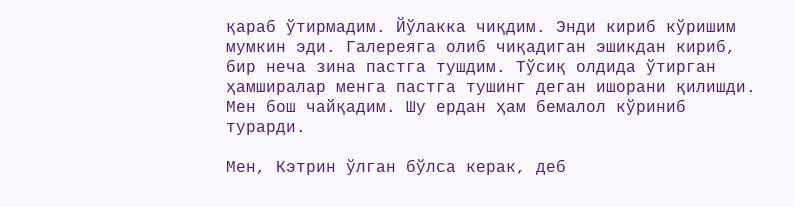қараб ўтирмадим. Йўлакка чиқдим. Энди кириб кўришим мумкин эди. Галереяга олиб чиқадиган эшикдан кириб, бир неча зина пастга тушдим. Тўсиқ олдида ўтирган ҳамширалар менга пастга тушинг деган ишорани қилишди. Мен бош чайқадим. Шу ердан ҳам бемалол кўриниб турарди.

Мен, Кэтрин ўлган бўлса керак, деб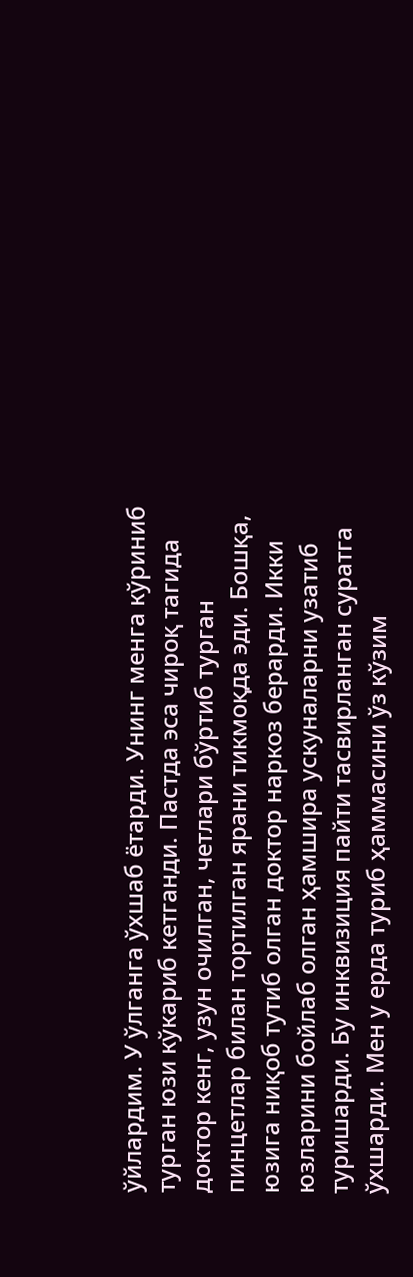ўйлардим. У ўлганга ўхшаб ётарди. Унинг менга кўриниб турган юзи кўкариб кетганди. Пастда эса чироқ тагида доктор кенг, узун очилган, четлари бўртиб турган пинцетлар билан тортилган ярани тикмоқда эди. Бошқа, юзига ниқоб тутиб олган доктор наркоз берарди. Икки юзларини бойлаб олган ҳамшира ускуналарни узатиб туришарди. Бу инквизиция пайти тасвирланган суратга ўхшарди. Мен у ерда туриб ҳаммасини ўз кўзим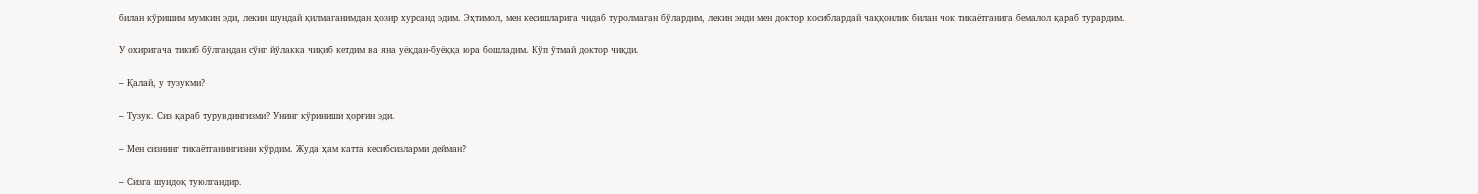билан кўришим мумкин эди, лекин шундай қилмаганимдан ҳозир хурсанд эдим. Эҳтимол, мен кесишларига чидаб туролмаган бўлардим, лекин энди мен доктор косиблардай чаққонлик билан чок тикаётганига бемалол қараб турардим.

У охиригача тикиб бўлгандан сўнг йўлакка чиқиб кетдим ва яна уёқдан-буёққа юра бошладим. Кўп ўтмай доктор чиқди.

– Қалай, у тузукми?

– Тузук. Сиз қараб турувдингизми? Унинг кўриниши ҳорғин эди.

– Мен сизнинг тикаётганингизни кўрдим. Жуда ҳам катта кесибсизларми дейман?

– Сизга шундоқ туюлгандир.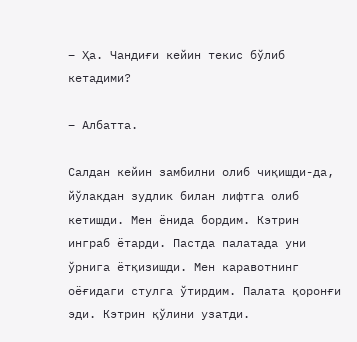– Ҳа. Чандиғи кейин текис бўлиб кетадими?

– Албатта.

Салдан кейин замбилни олиб чиқишди-да, йўлакдан зудлик билан лифтга олиб кетишди. Мен ёнида бордим. Кэтрин инграб ётарди. Пастда палатада уни ўрнига ётқизишди. Мен каравотнинг оёғидаги стулга ўтирдим. Палата қоронғи эди. Кэтрин қўлини узатди.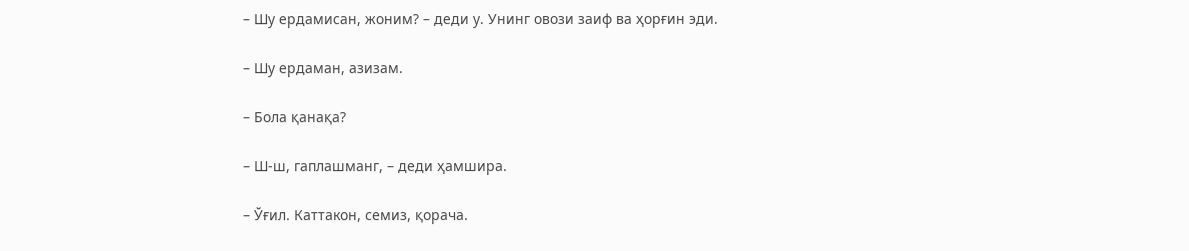– Шу ердамисан, жоним? – деди у. Унинг овози заиф ва ҳорғин эди.

– Шу ердаман, азизам.

– Бола қанақа?

– Ш-ш, гаплашманг, – деди ҳамшира.

– Ўғил. Каттакон, семиз, қорача.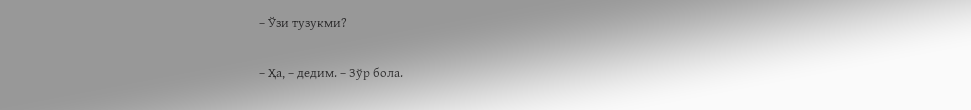– Ўзи тузукми?

– Ҳа, – дедим. – Зўр бола.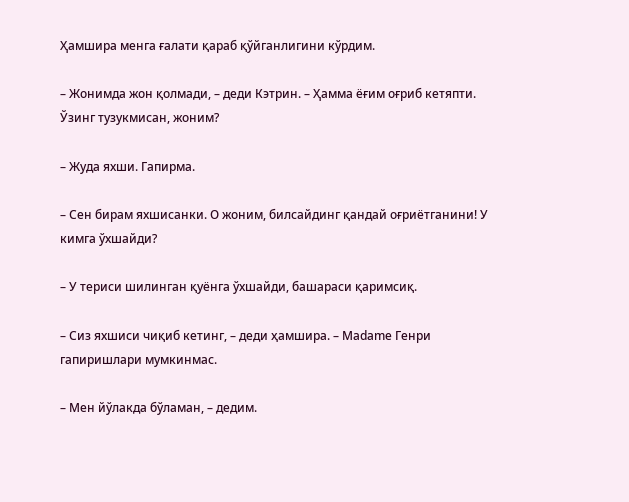Ҳамшира менга ғалати қараб қўйганлигини кўрдим.

– Жонимда жон қолмади, – деди Кэтрин. – Ҳамма ёғим оғриб кетяпти. Ўзинг тузукмисан, жоним?

– Жуда яхши. Гапирма.

– Сен бирам яхшисанки. О жоним, билсайдинг қандай оғриётганини! У кимга ўхшайди?

– У териси шилинган қуёнга ўхшайди, башараси қаримсиқ.

– Сиз яхшиси чиқиб кетинг, – деди ҳамшира. – Маdаmе Генри гапиришлари мумкинмас.

– Мен йўлакда бўламан, – дедим.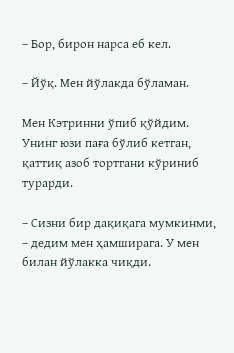– Бор, бирон нарса еб кел.

– Йўқ. Мен йўлакда бўламан.

Мен Кэтринни ўпиб қўйдим. Унинг юзи паға бўлиб кетган, қаттиқ азоб тортгани кўриниб турарди.

– Сизни бир дақиқага мумкинми, – дедим мен ҳамширага. У мен билан йўлакка чиқди.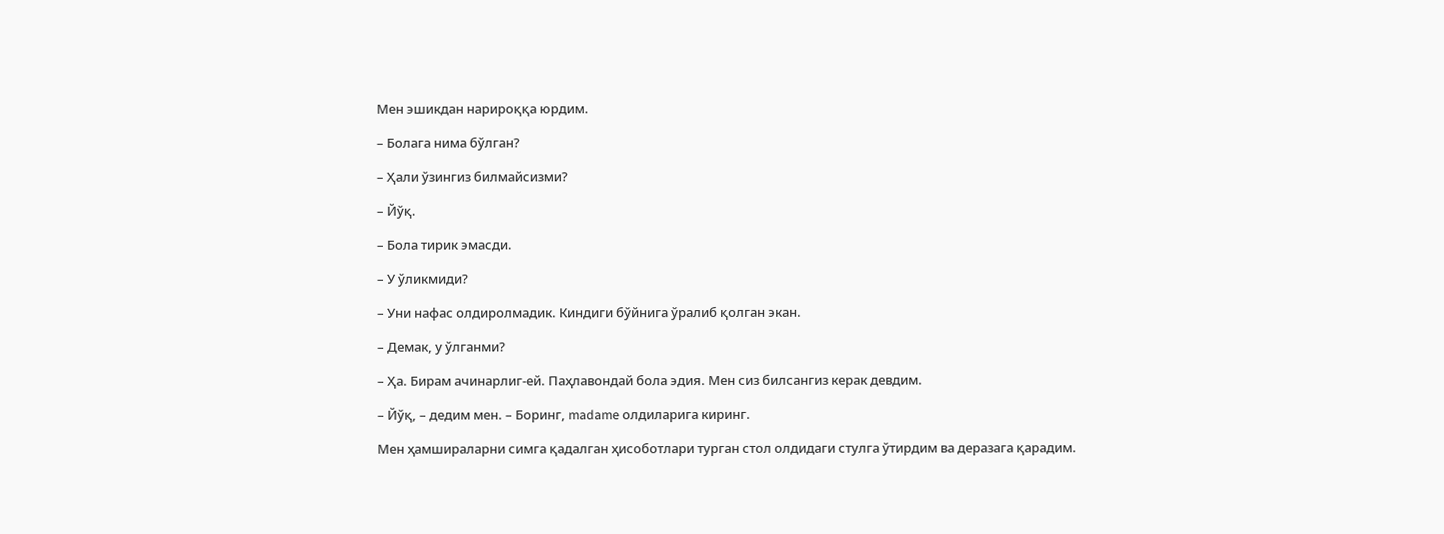Мен эшикдан нарироққа юрдим.

– Болага нима бўлган?

– Ҳали ўзингиз билмайсизми?

– Йўқ.

– Бола тирик эмасди.

– У ўликмиди?

– Уни нафас олдиролмадик. Киндиги бўйнига ўралиб қолган экан.

– Демак, у ўлганми?

– Ҳа. Бирам ачинарлиг-ей. Паҳлавондай бола эдия. Мен сиз билсангиз керак девдим.

– Йўқ, – дедим мен. – Боринг, madame олдиларига киринг.

Мен ҳамшираларни симга қадалган ҳисоботлари турган стол олдидаги стулга ўтирдим ва деразага қарадим.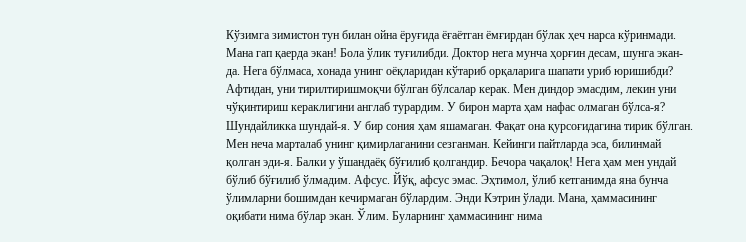Кўзимга зимистон тун билан ойна ёруғида ёғаётган ёмғирдан бўлак ҳеч нарса кўринмади. Мана гап қаерда экан! Бола ўлик туғилибди. Доктор нега мунча ҳорғин десам, шунга экан-да. Нега бўлмаса, хонада унинг оёқларидан кўтариб орқаларига шапати уриб юришибди? Афтидан, уни тирилтиришмоқчи бўлган бўлсалар керак. Мен диндор эмасдим, лекин уни чўқинтириш кераклигини англаб турардим. У бирон марта ҳам нафас олмаган бўлса-я? Шундайликка шундай-я. У бир сония ҳам яшамаган. Фақат она қурсоғидагина тирик бўлган. Мен неча марталаб унинг қимирлаганини сезганман. Кейинги пайтларда эса, билинмай қолган эди-я. Балки у ўшандаёқ бўғилиб қолгандир. Бечора чақалоқ! Нега ҳам мен ундай бўлиб бўғилиб ўлмадим. Афсус. Йўқ, афсус эмас. Эҳтимол, ўлиб кетганимда яна бунча ўлимларни бошимдан кечирмаган бўлардим. Энди Кэтрин ўлади. Мана, ҳаммасининг оқибати нима бўлар экан. Ўлим. Буларнинг ҳаммасининг нима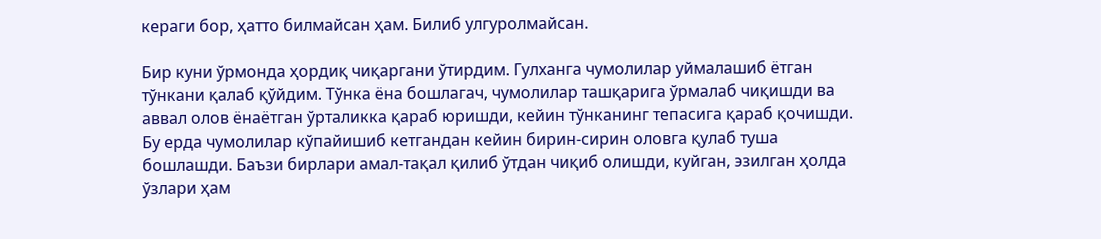кераги бор, ҳатто билмайсан ҳам. Билиб улгуролмайсан.

Бир куни ўрмонда ҳордиқ чиқаргани ўтирдим. Гулханга чумолилар уймалашиб ётган тўнкани қалаб қўйдим. Тўнка ёна бошлагач, чумолилар ташқарига ўрмалаб чиқишди ва аввал олов ёнаётган ўрталикка қараб юришди, кейин тўнканинг тепасига қараб қочишди. Бу ерда чумолилар кўпайишиб кетгандан кейин бирин-сирин оловга қулаб туша бошлашди. Баъзи бирлари амал-тақал қилиб ўтдан чиқиб олишди, куйган, эзилган ҳолда ўзлари ҳам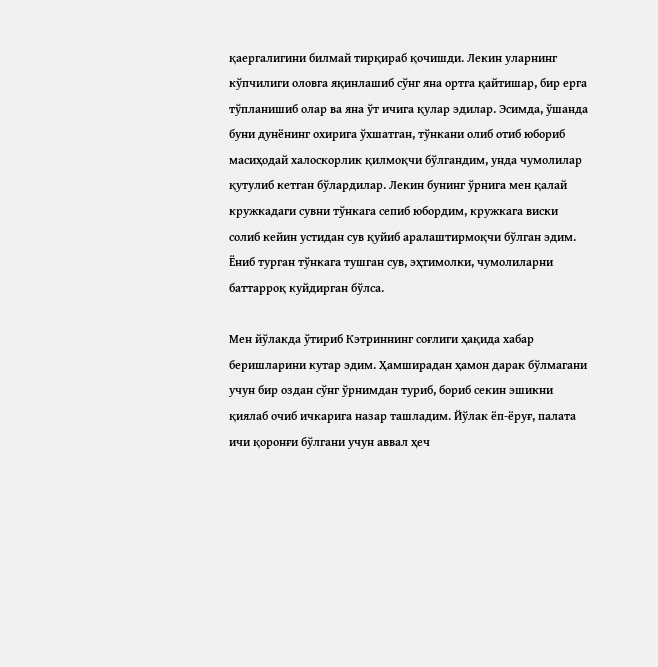қаергалигини билмай тирқираб қочишди. Лекин уларнинг кўпчилиги оловга яқинлашиб сўнг яна ортга қайтишар, бир ерга тўпланишиб олар ва яна ўт ичига қулар эдилар. Эсимда, ўшанда буни дунёнинг охирига ўхшатган, тўнкани олиб отиб юбориб масиҳодай халоскорлик қилмоқчи бўлгандим, унда чумолилар қутулиб кетган бўлардилар. Лекин бунинг ўрнига мен қалай кружкадаги сувни тўнкага сепиб юбордим, кружкага виски солиб кейин устидан сув қуйиб аралаштирмоқчи бўлган эдим. Ёниб турган тўнкага тушган сув, эҳтимолки, чумолиларни баттарроқ куйдирган бўлса.

Мен йўлакда ўтириб Кэтриннинг соғлиги ҳақида хабар беришларини кутар эдим. Ҳамширадан ҳамон дарак бўлмагани учун бир оздан сўнг ўрнимдан туриб, бориб секин эшикни қиялаб очиб ичкарига назар ташладим. Йўлак ёп-ёруғ, палата ичи қоронғи бўлгани учун аввал ҳеч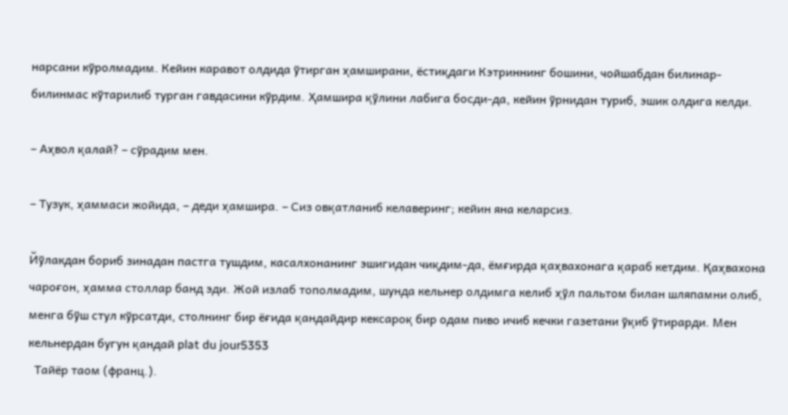нарсани кўролмадим. Кейин каравот олдида ўтирган ҳамширани, ёстиқдаги Кэтриннинг бошини, чойшабдан билинар-билинмас кўтарилиб турган гавдасини кўрдим. Ҳамшира қўлини лабига босди-да, кейин ўрнидан туриб, эшик олдига келди.

– Аҳвол қалай? – сўрадим мен.

– Тузук, ҳаммаси жойида, – деди ҳамшира. – Сиз овқатланиб келаверинг; кейин яна келарсиз.

Йўлакдан бориб зинадан пастга тушдим, касалхонанинг эшигидан чиқдим-да, ёмғирда қаҳвахонага қараб кетдим. Қаҳвахона чароғон, ҳамма столлар банд эди. Жой излаб тополмадим, шунда кельнер олдимга келиб ҳўл пальтом билан шляпамни олиб, менга бўш стул кўрсатди, столнинг бир ёғида қандайдир кексароқ бир одам пиво ичиб кечки газетани ўқиб ўтирарди. Мен кельнердан бугун қандай plat du jour5353
  Тайёр таом (франц.).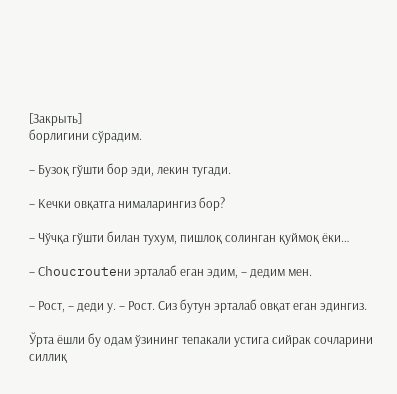[Закрыть]
борлигини сўрадим.

– Бузоқ гўшти бор эди, лекин тугади.

– Кечки овқатга нималарингиз бор?

– Чўчқа гўшти билан тухум, пишлоқ солинган қуймоқ ёки…

– Сhoucrouteни эрталаб еган эдим, – дедим мен.

– Рост, – деди у. – Рост. Сиз бутун эрталаб овқат еган эдингиз.

Ўрта ёшли бу одам ўзининг тепакали устига сийрак сочларини силлиқ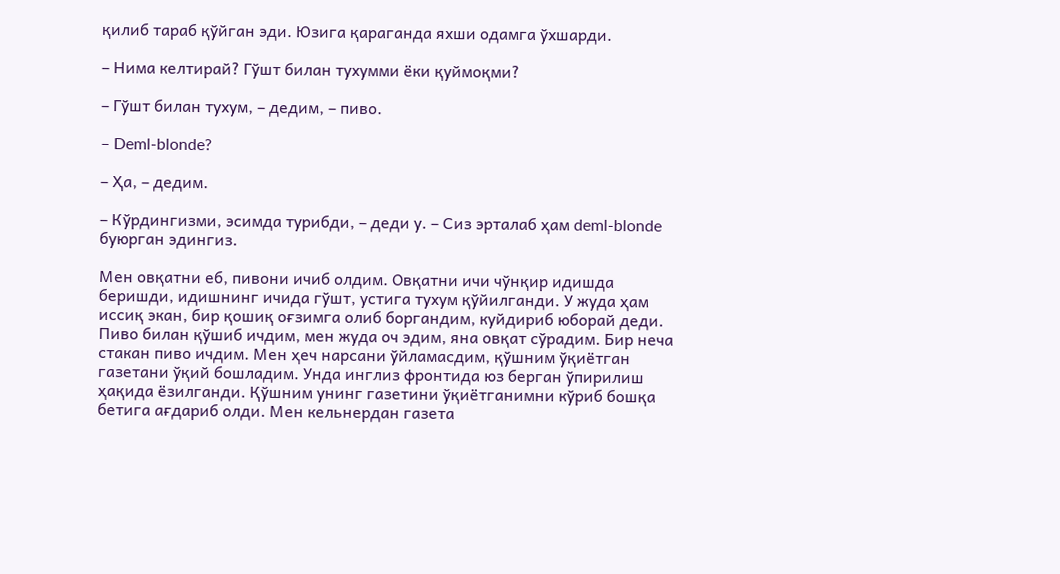қилиб тараб қўйган эди. Юзига қараганда яхши одамга ўхшарди.

– Нима келтирай? Гўшт билан тухумми ёки қуймоқми?

– Гўшт билан тухум, – дедим, – пиво.

– Deml-blonde?

– Ҳа, – дедим.

– Кўрдингизми, эсимда турибди, – деди у. – Сиз эрталаб ҳам deml-blonde буюрган эдингиз.

Мен овқатни еб, пивони ичиб олдим. Овқатни ичи чўнқир идишда беришди, идишнинг ичида гўшт, устига тухум қўйилганди. У жуда ҳам иссиқ экан, бир қошиқ оғзимга олиб боргандим, куйдириб юборай деди. Пиво билан қўшиб ичдим, мен жуда оч эдим, яна овқат сўрадим. Бир неча стакан пиво ичдим. Мен ҳеч нарсани ўйламасдим, қўшним ўқиётган газетани ўқий бошладим. Унда инглиз фронтида юз берган ўпирилиш ҳақида ёзилганди. Қўшним унинг газетини ўқиётганимни кўриб бошқа бетига ағдариб олди. Мен кельнердан газета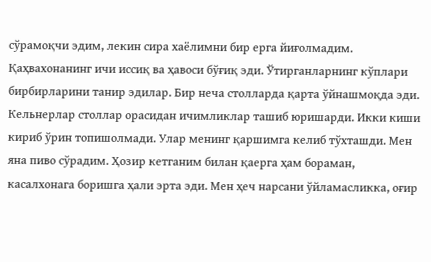сўрамоқчи эдим, лекин сира хаёлимни бир ерга йиғолмадим. Қаҳвахонанинг ичи иссиқ ва ҳавоси бўғиқ эди. Ўтирганларнинг кўплари бирбирларини танир эдилар. Бир неча столларда қарта ўйнашмоқда эди. Кельнерлар столлар орасидан ичимликлар ташиб юришарди. Икки киши кириб ўрин топишолмади. Улар менинг қаршимга келиб тўхташди. Мен яна пиво сўрадим. Ҳозир кетганим билан қаерга ҳам бораман, касалхонага боришга ҳали эрта эди. Мен ҳеч нарсани ўйламасликка, оғир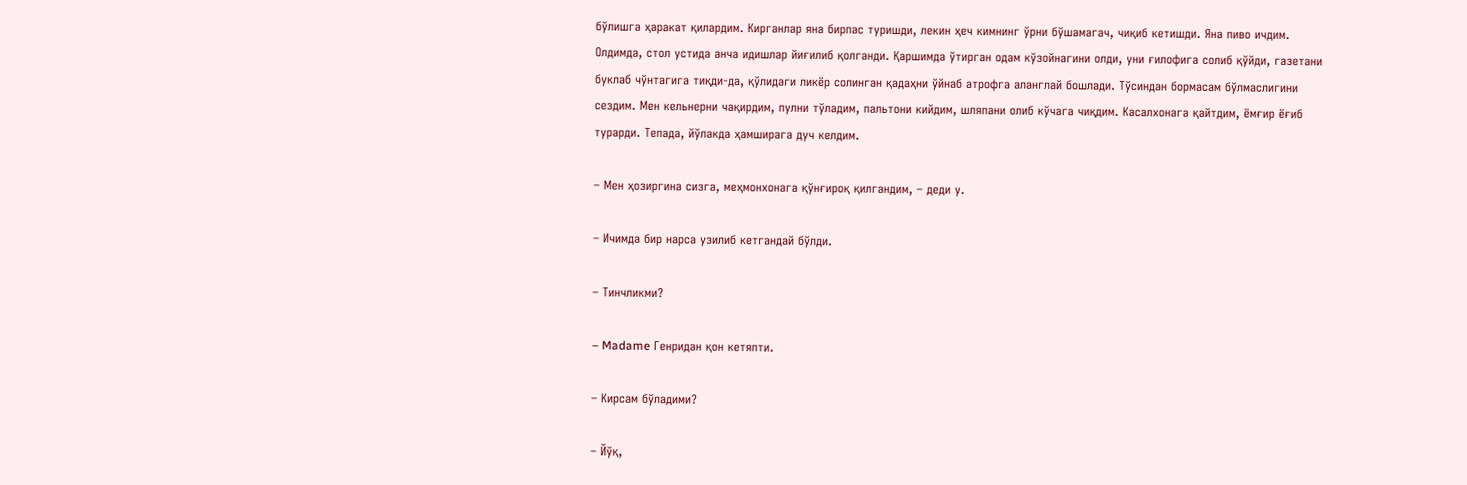бўлишга ҳаракат қилардим. Кирганлар яна бирпас туришди, лекин ҳеч кимнинг ўрни бўшамагач, чиқиб кетишди. Яна пиво ичдим. Олдимда, стол устида анча идишлар йиғилиб қолганди. Қаршимда ўтирган одам кўзойнагини олди, уни ғилофига солиб қўйди, газетани буклаб чўнтагига тиқди-да, қўлидаги ликёр солинган қадаҳни ўйнаб атрофга аланглай бошлади. Тўсиндан бормасам бўлмаслигини сездим. Мен кельнерни чақирдим, пулни тўладим, пальтони кийдим, шляпани олиб кўчага чиқдим. Касалхонага қайтдим, ёмғир ёғиб турарди. Тепада, йўлакда ҳамширага дуч келдим.

– Мен ҳозиргина сизга, меҳмонхонага қўнғироқ қилгандим, – деди у.

– Ичимда бир нарса узилиб кетгандай бўлди.

– Тинчликми?

– Madame Генридан қон кетяпти.

– Кирсам бўладими?

– Йўқ,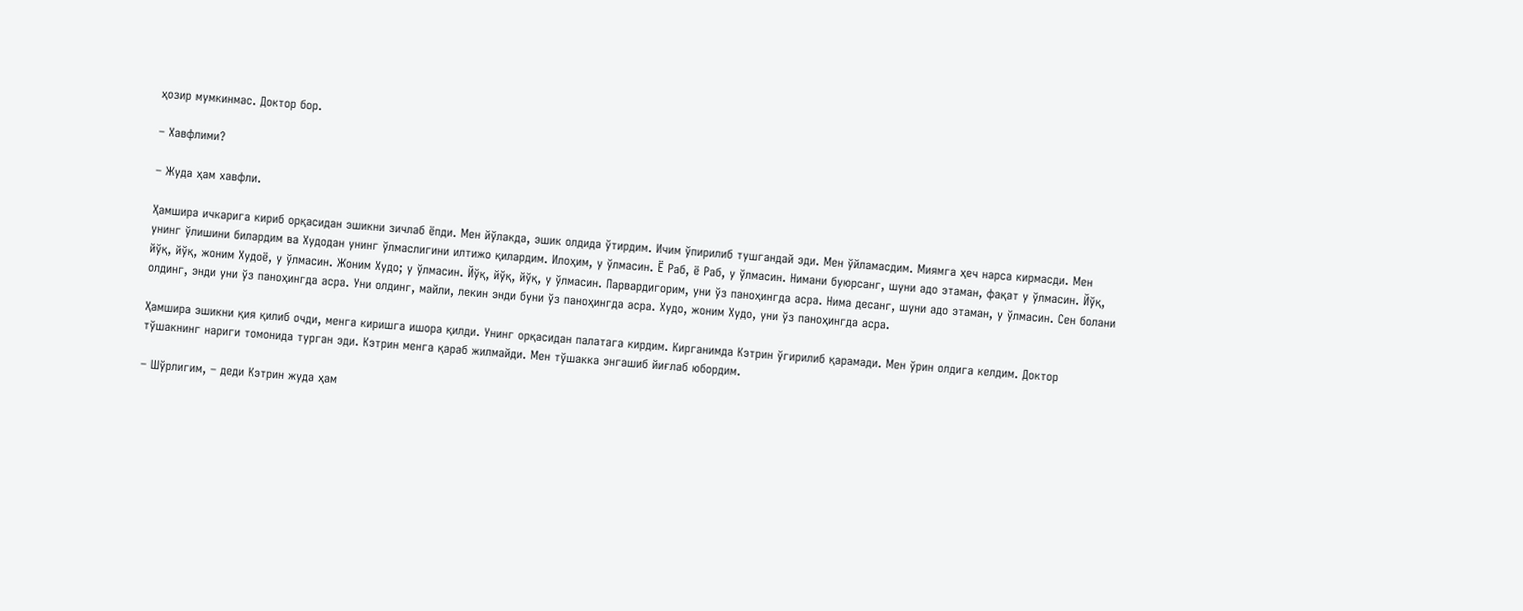ҳозир мумкинмас. Доктор бор.

– Хавфлими?

– Жуда ҳам хавфли.

Ҳамшира ичкарига кириб орқасидан эшикни зичлаб ёпди. Мен йўлакда, эшик олдида ўтирдим. Ичим ўпирилиб тушгандай эди. Мен ўйламасдим. Миямга ҳеч нарса кирмасди. Мен унинг ўлишини билардим ва Худодан унинг ўлмаслигини илтижо қилардим. Илоҳим, у ўлмасин. Ё Раб, ё Раб, у ўлмасин. Нимани буюрсанг, шуни адо этаман, фақат у ўлмасин. Йўқ, йўқ, йўқ, жоним Худоё, у ўлмасин. Жоним Худо; у ўлмасин. Йўқ, йўқ, йўқ, у ўлмасин. Парвардигорим, уни ўз паноҳингда асра. Нима десанг, шуни адо этаман, у ўлмасин. Сен болани олдинг, энди уни ўз паноҳингда асра. Уни олдинг, майли, лекин энди буни ўз паноҳингда асра. Худо, жоним Худо, уни ўз паноҳингда асра.

Ҳамшира эшикни қия қилиб очди, менга киришга ишора қилди. Унинг орқасидан палатага кирдим. Кирганимда Кэтрин ўгирилиб қарамади. Мен ўрин олдига келдим. Доктор тўшакнинг нариги томонида турган эди. Кэтрин менга қараб жилмайди. Мен тўшакка энгашиб йиғлаб юбордим.

– Шўрлигим, – деди Кэтрин жуда ҳам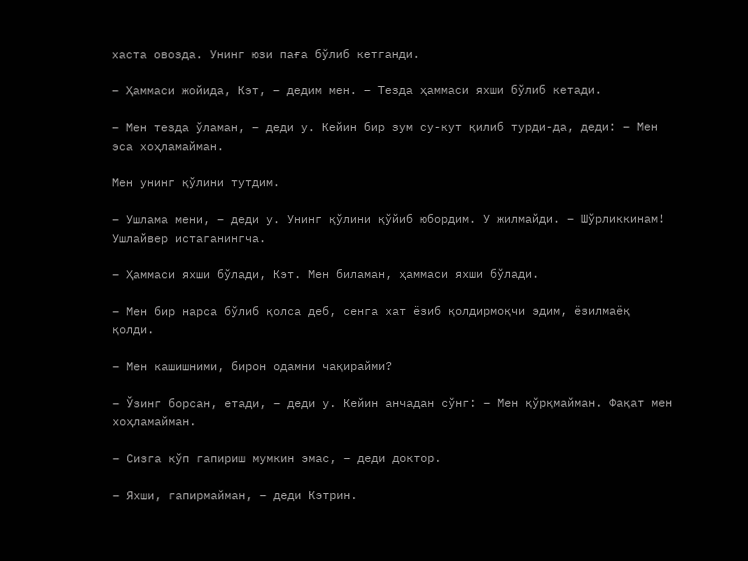хаста овозда. Унинг юзи паға бўлиб кетганди.

– Ҳаммаси жойида, Кэт, – дедим мен. – Тезда ҳаммаси яхши бўлиб кетади.

– Мен тезда ўламан, – деди у. Кейин бир зум су-кут қилиб турди-да, деди: – Мен эса хоҳламайман.

Мен унинг қўлини тутдим.

– Ушлама мени, – деди у. Унинг қўлини қўйиб юбордим. У жилмайди. – Шўрликкинам! Ушлайвер истаганингча.

– Ҳаммаси яхши бўлади, Кэт. Мен биламан, ҳаммаси яхши бўлади.

– Мен бир нарса бўлиб қолса деб, сенга хат ёзиб қолдирмоқчи эдим, ёзилмаёқ қолди.

– Мен кашишними, бирон одамни чақирайми?

– Ўзинг борсан, етади, – деди у. Кейин анчадан сўнг: – Мен қўрқмайман. Фақат мен хоҳламайман.

– Сизга кўп гапириш мумкин эмас, – деди доктор.

– Яхши, гапирмайман, – деди Кэтрин.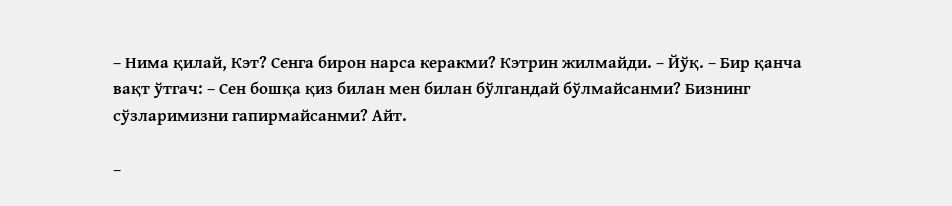– Нима қилай, Кэт? Сенга бирон нарса керакми? Кэтрин жилмайди. – Йўқ. – Бир қанча вақт ўтгач: – Сен бошқа қиз билан мен билан бўлгандай бўлмайсанми? Бизнинг сўзларимизни гапирмайсанми? Айт.

–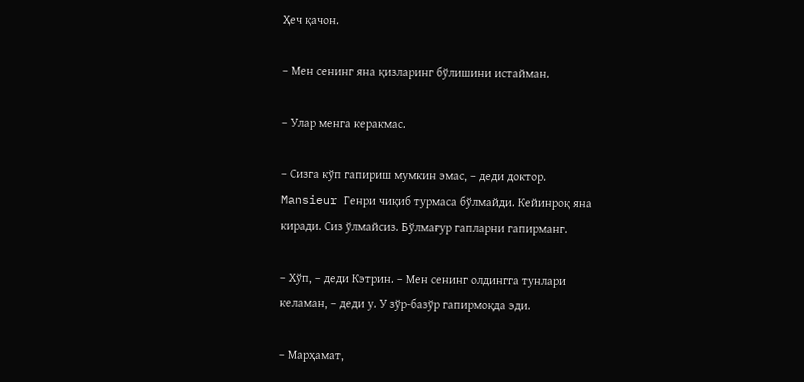Ҳеч қачон.

– Мен сенинг яна қизларинг бўлишини истайман.

– Улар менга керакмас.

– Сизга кўп гапириш мумкин эмас, – деди доктор. Mansieur Генри чиқиб турмаса бўлмайди. Кейинроқ яна киради. Сиз ўлмайсиз. Бўлмағур гапларни гапирманг.

– Хўп, – деди Кэтрин. – Мен сенинг олдингга тунлари келаман, – деди у. У зўр-базўр гапирмоқда эди.

– Марҳамат,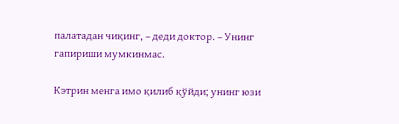палатадан чиқинг, – деди доктор. – Унинг гапириши мумкинмас.

Кэтрин менга имо қилиб қўйди; унинг юзи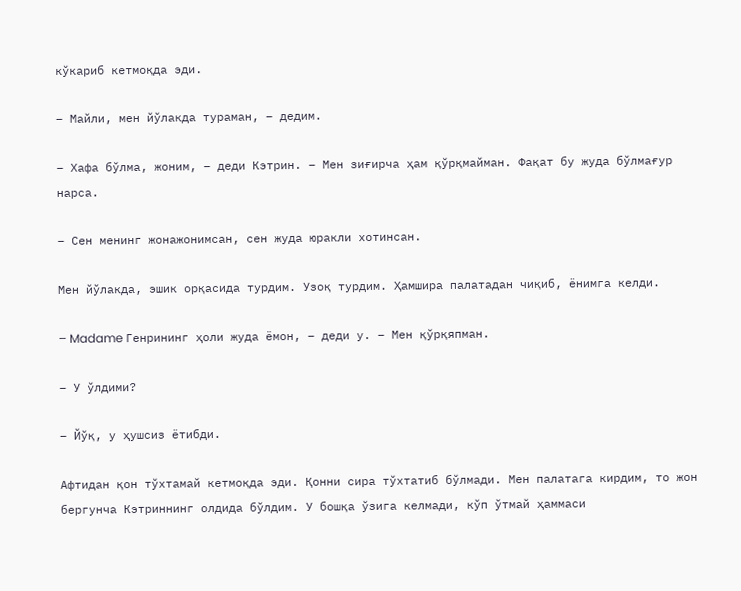кўкариб кетмоқда эди.

– Майли, мен йўлакда тураман, – дедим.

– Хафа бўлма, жоним, – деди Кэтрин. – Мен зиғирча ҳам қўрқмайман. Фақат бу жуда бўлмағур нарса.

– Сен менинг жонажонимсан, сен жуда юракли хотинсан.

Мен йўлакда, эшик орқасида турдим. Узоқ турдим. Ҳамшира палатадан чиқиб, ёнимга келди.

– Madame Генрининг ҳоли жуда ёмон, – деди у. – Мен қўрқяпман.

– У ўлдими?

– Йўқ, у ҳушсиз ётибди.

Афтидан қон тўхтамай кетмоқда эди. Қонни сира тўхтатиб бўлмади. Мен палатага кирдим, то жон бергунча Кэтриннинг олдида бўлдим. У бошқа ўзига келмади, кўп ўтмай ҳаммаси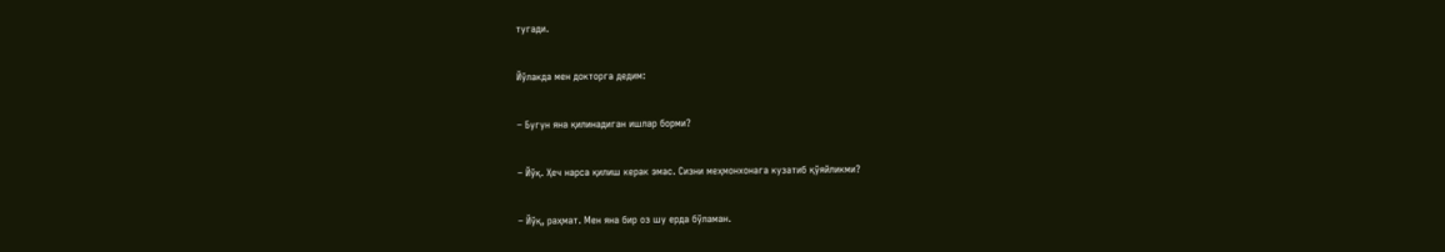тугади.

Йўлакда мен докторга дедим:

– Бугун яна қилинадиган ишлар борми?

– Йўқ. Ҳеч нарса қилиш керак эмас. Сизни меҳмонхонага кузатиб қўяйликми?

– Йўқ, раҳмат. Мен яна бир оз шу ерда бўламан.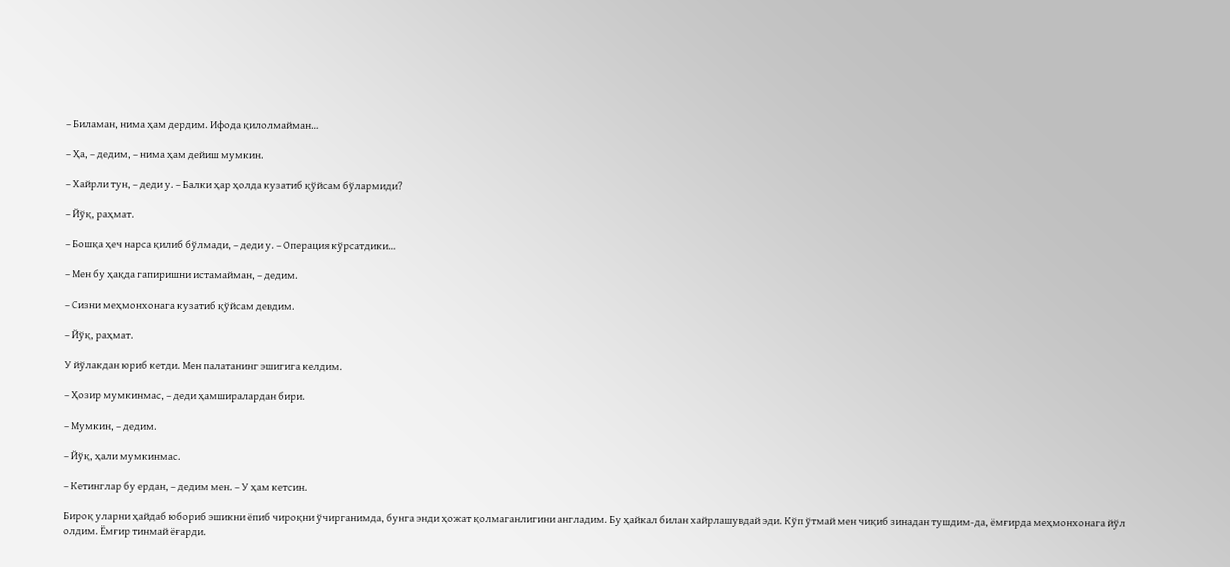– Биламан, нима ҳам дердим. Ифода қилолмайман…

– Ҳа, – дедим, – нима ҳам дейиш мумкин.

– Хайрли тун, – деди у. – Балки ҳар ҳолда кузатиб қўйсам бўлармиди?

– Йўқ, раҳмат.

– Бошқа ҳеч нарса қилиб бўлмади, – деди у. – Операция кўрсатдики…

– Мен бу ҳақда гапиришни истамайман, – дедим.

– Сизни меҳмонхонага кузатиб қўйсам девдим.

– Йўқ, раҳмат.

У йўлакдан юриб кетди. Мен палатанинг эшигига келдим.

– Ҳозир мумкинмас, – деди ҳамширалардан бири.

– Мумкин, – дедим.

– Йўқ, ҳали мумкинмас.

– Кетинглар бу ердан, – дедим мен. – У ҳам кетсин.

Бироқ уларни ҳайдаб юбориб эшикни ёпиб чироқни ўчирганимда, бунга энди ҳожат қолмаганлигини англадим. Бу ҳайкал билан хайрлашувдай эди. Кўп ўтмай мен чиқиб зинадан тушдим-да, ёмғирда меҳмонхонага йўл олдим. Ёмғир тинмай ёғарди.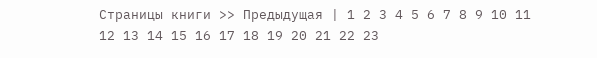Страницы книги >> Предыдущая | 1 2 3 4 5 6 7 8 9 10 11 12 13 14 15 16 17 18 19 20 21 22 23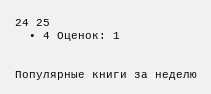24 25
  • 4 Оценок: 1


Популярные книги за неделю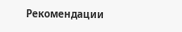Рекомендации